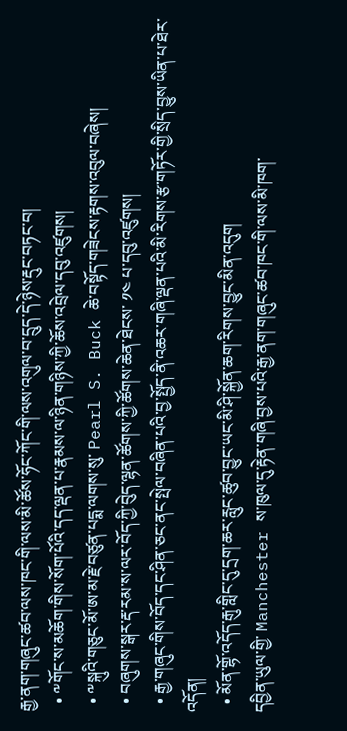རྒྱ་ནག་གཞུང་ཚབ་ལས་ཁང་གི་ལས་མི་ཚོས་ཧོང་ཀོང་གི་ལས་འགུལ་བ་དྲུད་དེ་ཉེས་རྡུང་བཏང་བ།
  • ༸གོང་ས་མཆོག་གིས་སོག་པོའི་དད་ལྡན་པ་རྣམས་ལ་ཉིན་གཉིས་ཀྱི་ཆོས་འབྲེལ་དབུ་འཛུགས།
  • ༸སྐུའི་གཅུང་མོ་ཨ་མ་རྗེ་བཙུན་པདྨ་ལགས་སུ་ Pearl S. Buck ཆེ་བསྟོད་གཟེངས་རྟགས་འབུལ་བཞེས།
  • བཞུགས་སྒར་རྡ་རམ་ས་ལར་བོད་ཀྱི་བེུད་ལྷན་ཚོགས་ཀྱི་ཚོགས་ཆེན་ཐེངས་ ༡༤ པ་དབུ་འཛུགས།
  • རྒྱ་གཞུང་གིས་བོད་དང་ཤིན་ཅང་ནང་སྤེལ་བཞིན་པའི་བྱ་སྤྱོད་ནི་འཆར་གཞི་ལྡན་པའི་མི་རིགས་རྩ་གཏོར་གྱི་སྲིད་བྱུས་ཡིན་པ་ཐེར་འདོན།
  • མོན་གྷོ་འདོད་རྒུ་གླིང་དུ་དྲག་ཆར་རླུང་ཚུབ་བྱུང་ཡང་མི་ཤི་སྐྱོན་ཆག་རིགས་བྱུང་མིན་འདུག
དབྱིན་ཡུལ་གྱི་ Manchester ས་ཁུལ་དུ་རྟེན་གཞི་བྱས་པའི་རྒྱ་ནག་གཞུང་ཚབ་ཁང་གི་ལས་མི་ཁག་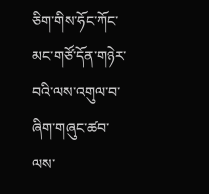ཅིག་གིས་ཧོང་ཀོང་མང་གཙོ་དོན་གཉེར་བའི་ལས་འགུལ་བ་ཞིག་གཞུང་ཚབ་ལས་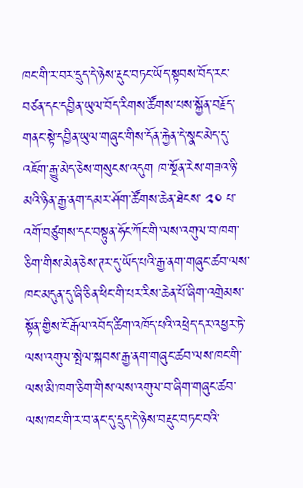ཁང་གི་ར་བར་དྲུད་དེ་ཉེས་རྡུང་བཏང་ཡོད་སྟབས་བོད་རང་བཙན་དང་དབྱིན་ཡུལ་བོད་རིགས་ཚོགས་པས་སྐྱོན་བརྗོད་གནང་སྟེ་དབྱིན་ཡུལ་གཞུང་གིས་དོན་རྐྱེན་དེ་སྣང་མེད་དུ་འཇོག་རྒྱུ་མེད་ཅེས་གསུངས་འདུག ཁ་སྔོན་རེས་གཟའ་ཉི་མའི་ཉིན་རྒྱ་ནག་དམར་ཤོག་ཚོགས་ཆེན་ཐེངས་ ༢༠ པ་འགོ་བཙུགས་དང་བསྟུན་ཧོང་ཀོང་གི་ལས་འགུལ་བ་ཁག་ཅིག་གིས་མེན་ཅེས་ཊར་དུ་ཡོད་པའི་རྒྱ་ནག་གཞུང་ཚབ་ལས་ཁང་མདུན་དུ་ཞི་ཅིན་ཕིང་གི་པར་རིས་ཆེན་པོ་ཞིག་འགྲེམས་སྟོན་གྱིས་ངོ་རྒོལ་འབོད་ཚིག་འཁོད་པའི་འཕྲེད་དར་འཕྱར་ཏེ་ལས་འགུལ་སྤེལ་སྐབས་རྒྱ་ནག་གཞུང་ཚབ་ལས་ཁང་གི་ལས་མི་ཁག་ཅིག་གིས་ལས་འགུལ་བ་ཞིག་གཞུང་ཚབ་ལས་ཁང་གི་ར་བ་ནང་དུ་དྲུད་དེ་ཉེས་བརྡུང་བཏང་བའི་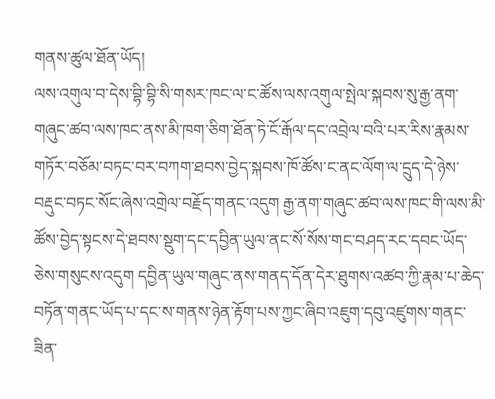གནས་ཚུལ་ཐོན་ཡོད།
ལས་འགུལ་བ་དེས་བྷི་བྷི་སི་གསར་ཁང་ལ་ང་ཚོས་ལས་འགུལ་སྤེལ་སྐབས་སུ་རྒྱ་ནག་གཞུང་ཚབ་ལས་ཁང་ནས་མི་ཁག་ཅིག་ཐོན་ཏེ་ངོ་རྒོལ་དང་འབྲེལ་བའི་པར་རིས་རྣམས་གཏོར་བཅོམ་བཏང་བར་བཀག་ཐབས་བྱེད་སྐབས་ཁོ་ཚོས་ང་ནང་ལོག་ལ་དྲུད་དེ་ཉེས་བརྡུང་བཏང་སོང་ཞེས་འགྲེལ་བརྗོད་གནང་འདུག རྒྱ་ནག་གཞུང་ཚབ་ལས་ཁང་གི་ལས་མི་ཚོས་བྱེད་སྟངས་དེ་ཐབས་སྡུག་དང་དབྱིན་ཡུལ་ནང་སོ་སོས་གང་བཤད་རང་དབང་ཡོད་ཅེས་གསུངས་འདུག དབྱིན་ཡུལ་གཞུང་ནས་གནད་དོན་དེར་ཐུགས་འཚབ་ཀྱི་རྣམ་པ་ཆེད་བཏོན་གནང་ཡོད་པ་དང་ས་གནས་ཉེན་རྟོག་པས་ཀྱང་ཞིབ་འཇུག་དབུ་འཛུགས་གནང་ཟིན་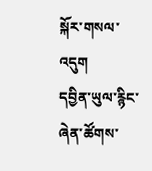སྐོར་གསལ་འདུག
དབྱིན་ཡུལ་རྙིང་ཞེན་ཚོགས་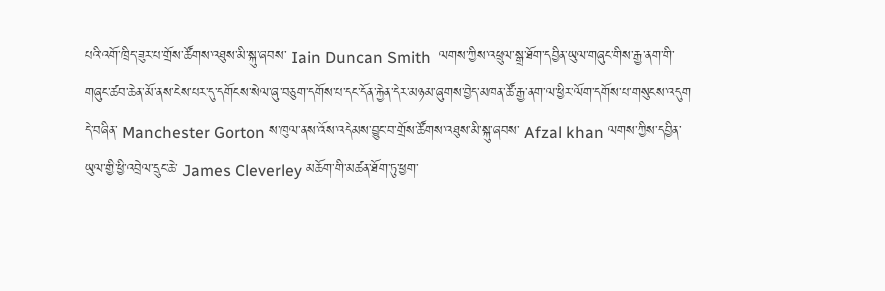པའི་འགོ་ཁྲིད་ཟུར་པ་གྲོས་ཚོགས་འཐུས་མི་སྐུ་ཞབས་ Iain Duncan Smith  ལགས་ཀྱིས་འཕྲུལ་སྒྲ་ཐོག་དབྱིན་ཡུལ་གཞུང་གིས་རྒྱ་ནག་གི་གཞུང་ཚབ་ཆེན་མོ་ནས་ངེས་པར་དུ་དགོངས་སེལ་ཞུ་བཅུག་དགོས་པ་དང་དོན་རྐྱེན་དེར་མཉམ་ཞུགས་བྱེད་མཁན་ཚོ་རྒྱ་ནག་ལ་ཕྱིར་ལོག་དགོས་པ་གསུངས་འདུག
དེ་བཞིན་ Manchester Gorton ས་ཁུལ་ནས་འོས་འདེམས་བྱུང་བ་གྲོས་ཚོགས་འཐུས་མི་སྐུ་ཞབས་ Afzal khan ལགས་ཀྱིས་དབྱིན་ཡུལ་གྱི་ཕྱི་འབྲེལ་དྲུང་ཆེ་ James Cleverley མཆོག་གི་མཚན་ཐོག་ཏུ་ཕྱག་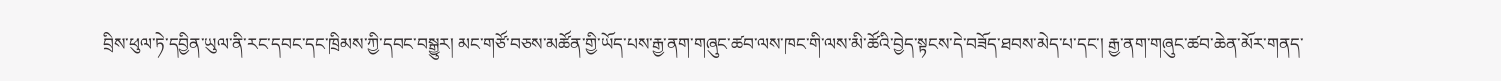བྲིས་ཕུལ་ཏེ་དབྱིན་ཡུལ་ནི་རང་དབང་དང་ཁྲིམས་ཀྱི་དབང་བསྒྱུར། མང་གཙོ་བཅས་མཚོན་གྱི་ཡོད་པས་རྒྱ་ནག་གཞུང་ཚབ་ལས་ཁང་གི་ལས་མི་ཚོའི་བྱེད་སྟངས་དེ་བཟོད་ཐབས་མེད་པ་དང་། རྒྱ་ནག་གཞུང་ཚབ་ཆེན་མོར་གནད་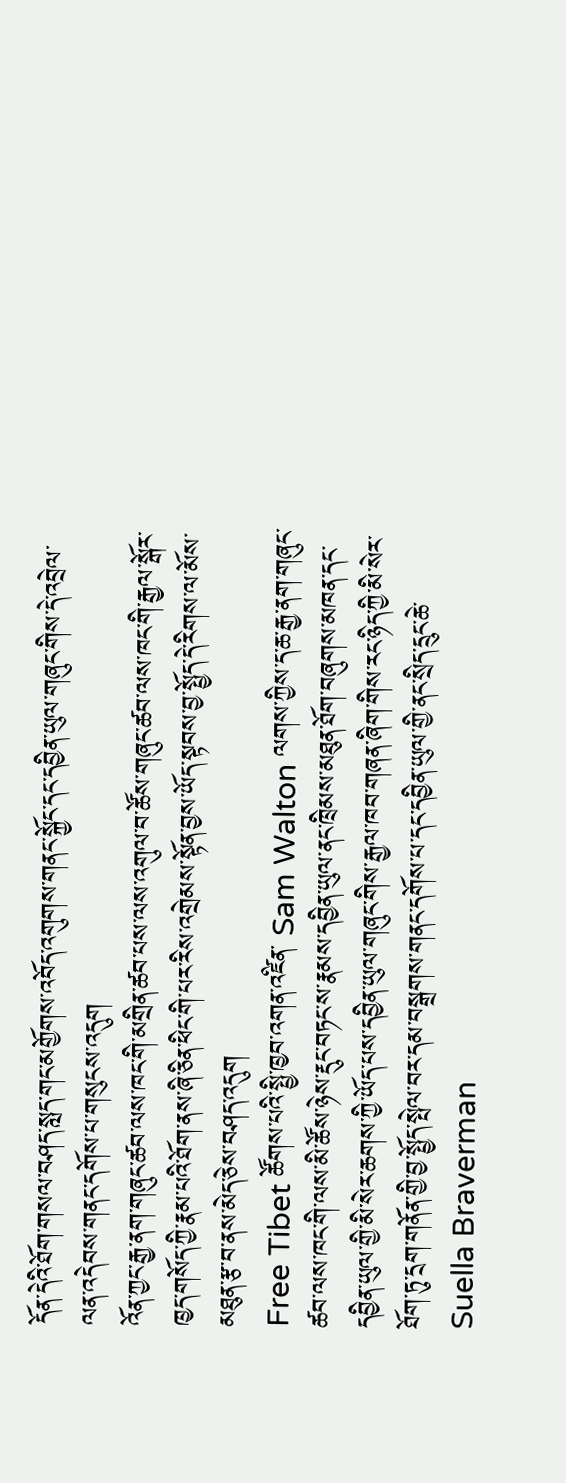དོན་དེའི་ཐོག་གསལ་བཤད་སླད་གང་མགྱོགས་འབོད་འགུགས་གནང་སྐྱོང་དང་དབྱིན་ཡུལ་གཞུང་གིས་དེ་འབྲེལ་ལན་འདེབས་གནང་དགོས་པ་གསུངས་འདུག
འོན་ཀྱང་རྒྱ་ནག་གཞུང་ཚབ་ལས་ཁང་གི་མགྲིན་ཚབ་པས་ལས་འགུལ་བ་ཚོས་གཞུང་ཚབ་ལས་ཁང་གི་རྒྱལ་སྒོར་ཁྱད་གསོད་ཀྱི་རྣམ་པའི་ཐོག་ནས་ཞི་ཅིན་ཕིང་གི་པར་རིས་འགྲེམས་སྟོན་བྱས་ཡོད་སྟབས་བྱ་སྤྱོད་དེ་རིགས་ལ་མོས་མཐུན་རྩ་བ་ནས་མེད་ཅེས་བཤད་འདུག
Free Tibet ཚོགས་པའི་སྤྱི་ཁྱབ་འགན་འཛིན་ Sam Walton ལགས་ཀྱིས་ད་ཆ་རྒྱ་ནག་གཞུང་ཚབ་ལས་ཁང་གི་ལས་མི་ཚོས་ཉེས་རྡུང་བཏང་ས་རྣམས་དབྱིན་ཡུལ་ནང་ཁྲིམས་མཐུན་ཐོག་བཞུགས་མཁན་དང་དབྱིན་ཡུལ་གྱི་མི་སེར་ཆགས་ཀྱི་ཡོད་པས་དབྱིན་ཡུལ་གཞུང་གིས་རྒྱལ་ཁབ་གཞན་ཞིག་གིས་རང་ཉིད་ཀྱི་མི་སེར་ཐོག་ཏུ་དྲག་གནོན་གྱི་བྱ་སྤྱོད་སྤེལ་བར་དམ་བསྒྲགས་གནང་དགོས་པ་དང་དབྱིན་ཡུལ་གྱི་ནང་སྲིད་དྲུང་ཆེ་ Suella Braverman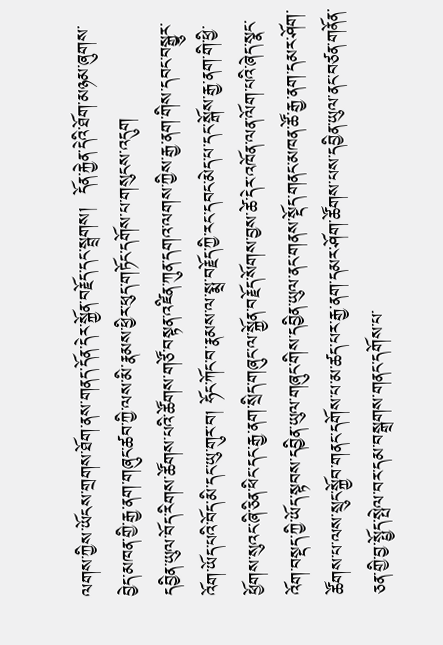ལགས་ཀྱིས་ཡོངས་གྲགས་ཐོག་ནས་གནད་དོན་དེར་སྐྱོན་བརྗོད་དང་སྦྲགས།  དོན་རྐྱེན་དེའི་ཐོག་མཉམ་ཞུགས་བྱེད་མཁན་གྱི་རྒྱ་ནག་གཞུང་ཚབ་ཀྱི་ལས་མི་རྣམས་ཕྱིར་ཕུད་གཏོང་དགོས་པ་གསུངས་འདུག
དབྱིན་ཡུལ་བོད་རིགས་ཚོགས་པའི་ཚོགས་གཙོ་བསྟན་འཛིན་ཀུན་དགའ་ལགས་ཀྱིས་རྒྱ་ནག་གིས་དབང་བསྒྱུར་འོག་ཡོད་པའི་བོད་མི་དང་ཡུ་གུར་བ། ཧོང་ཀོང་བ་རྣམས་ལ་སྨྲ་བརྗོད་ཀྱི་རང་དབང་མེད་པ་དང་སྒོས་རྒྱ་ནག་གི་ཕྱི་ཕྱོགས་སུའང་ཞི་ཅིན་ཕིང་དང་རྒྱ་ནག་སྲིད་གཞུང་ལ་སྐྱོན་བརྗོད་སོགས་བྱས་ཚེ་དེར་འཁོན་ལན་ལོག་པའི་ཞེད་སྣང་འོག་བསྡད་ཀྱི་ཡོད་སྟབས་དབྱིན་ཡུལ་གཞུང་གིས་དབྱིན་ཡུལ་ནང་གནས་སྡོད་གནང་མཁན་ཚོ་རྒྱ་ནག་དམར་ཤོག་ཚོགས་པ་ལས་སྲུང་སྐྱོབ་གནང་དགོས་པ་མ་ཚད་པར་རྒྱ་ནག་དམར་ཤོག་ཚོགས་པས་དབྱིན་ཡུལ་ནང་བཙན་གནོན་ཅན་གྱི་བྱ་སྤྱོད་སྤེལ་བར་དམ་བསྒྲགས་གནང་དགོས་པ་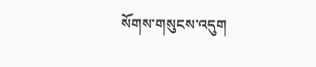སོགས་གསུངས་འདུག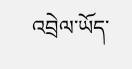འབྲེལ་ཡོད་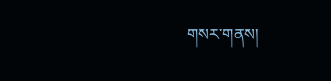གསར་གནས།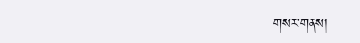གསར་གནས།